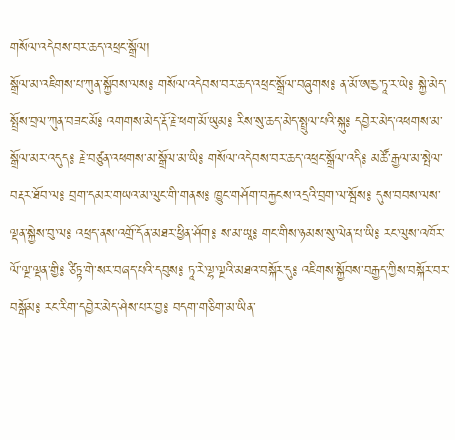གསོལ་འདེབས་བར་ཆད་འཕྲང་སྒྲོལ།
སྒྲོལ་མ་འཇིགས་པ་ཀུན་སྐྱོབས་ལས༔ གསོལ་འདེབས་བར་ཆད་འཕྲང་སྒྲོལ་བཞུགས༔ ན་མོ་ཨརྱ་ཏཱ་ར་ཡེ༔ སྐྱེ་མེད་སྤྲོས་བྲལ་ཀུན་བཟང་མོ༔ འགགས་མེད་རྡོ་རྗེ་ཕག་མོ་ཡུམ༔ རིས་སུ་ཆད་མེད་སྤྲུལ་པའི་སྐུ༔ དབྱེར་མེད་འཕགས་མ་སྒྲོལ་མར་འདུད༔ རྗེ་བཙུན་འཕགས་མ་སྒྲོལ་མ་ཡི༔ གསོལ་འདེབས་བར་ཆད་འཕྲང་སྒྲོལ་འདི༔ མཚོ་རྒྱལ་མ་སྤེལ་བརྡར་ཐོབ་ལ༔ བྲག་དམར་གཡའ་མ་ལུང་གི་གནས༔ ཁྱུང་གཤོག་བརྐྱངས་འདྲའི་བྲག་ལ་སྦོས༔ དུས་བབས་ལས་ལྡན་སྐྱེས་བུ་ལ༔ འཕྲད་ནས་འགྲོ་དོན་མཐར་ཕྱིན་ཤོག༔ ས་མ་ཡཱ༔ གང་གིས་ཉམས་སུ་ལེན་པ་ཡི༔ རང་ལུས་འཁོར་ལོ་ལྔ་ལྡན་གྱི༔ ཙིཏྟ་གེ་སར་བཞད་པའི་དབུས༔ ཏཱ་རེ་ལྷ་ལྔའི་མཐའ་བསྐོར་དུ༔ འཇིགས་སྐྱོབས་བརྒྱད་ཀྱིས་བསྐོར་བར་བསྒོམ༔ རང་རིག་དབྱེར་མེད་ཤེས་པར་བྱ༔ བདག་གཅིག་མ་ཡིན་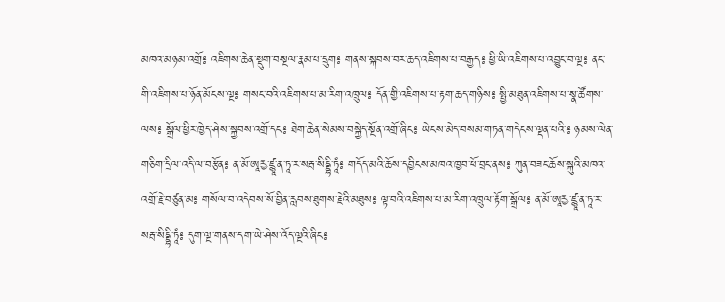མཁའ་མཉམ་འགྲོ༔ འཇིགས་ཆེན་སྡུག་བསྔལ་རྣམ་པ་དྲུག༔ གནས་སྐབས་བར་ཆད་འཇིགས་པ་བརྒྱད༔ ཕྱི་ཡི་འཇིགས་པ་འབྱུང་བ་ལྔ༔ ནང་གི་འཇིགས་པ་ཉོན་མོངས་ལྔ༔ གསང་བའི་འཇིགས་པ་མ་རིག་འཁྲུལ༔ དོན་གྱི་འཇིགས་པ་རྟག་ཆད་གཉིས༔ སྤྱི་མཐུན་འཇིགས་པ་སྣ་ཚོགས་ལས༔ སྒྲོལ་ཕྱིར་ཁྱེད་ཤེས་སྐྱབས་འགྲོ་དང༔ ཐེག་ཆེན་སེམས་བསྐྱེད་སྔོན་འགྲོ་ཞིང༔ ཡེངས་མེད་བསམ་གཏན་གདེངས་ལྡན་པའི་༔ ཉམས་ལེན་གཅིག་དྲིལ་འདི་ལ་བརྩོན༔ ན་མོ་ཨཱརྱ་ཛྙཱ་ན་ཏཱ་ར་སརྦ་སིདྡྷི་ཏཱཾ༔ གདོད་མའི་ཆོས་དབྱིངས་མཁའ་ཁྱབ་ཕོ་བྲང་ནས༔ ཀུན་བཟང་ཆོས་སྐུའི་མཁའ་འགྲོ་རྗེ་བཙུན་མ༔ གསོལ་བ་འདེབས་སོ་བྱིན་རླབས་ཐུགས་རྗེའི་མཐུས༔ ལྟ་བའི་འཇིགས་པ་མ་རིག་འཁྲུལ་རྟོག་སྒྲོལ༔ ན་མོ་ཨཱརྱ་ཛྙཱ་ན་ཏཱ་ར་སརྦ་སིདྡྷི་ཏཱཾ༔ དུག་ལྔ་གནས་དག་ཡེ་ཤེས་འོད་ལྔའི་ཞིང༔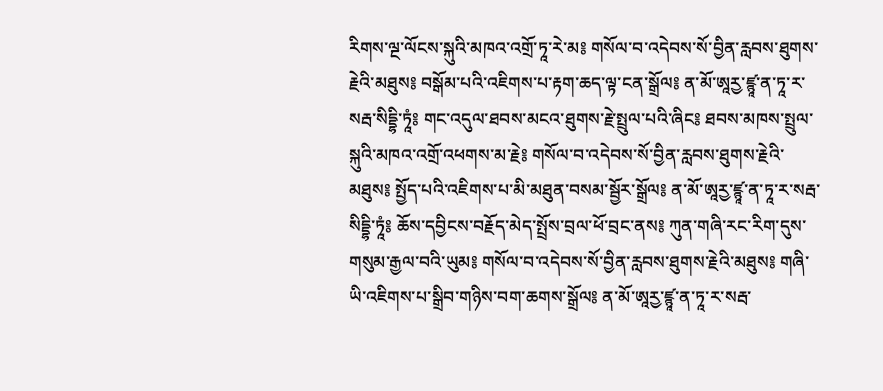རིགས་ལྔ་ལོངས་སྐུའི་མཁའ་འགྲོ་ཏཱ་རེ་མ༔ གསོལ་བ་འདེབས་སོ་བྱིན་རླབས་ཐུགས་རྗེའི་མཐུས༔ བསྒོམ་པའི་འཇིགས་པ་རྟག་ཆད་ལྟ་ངན་སྒྲོལ༔ ན་མོ་ཨཱརྱ་ཛྙཱ་ན་ཏཱ་ར་སརྦ་སིདྡྷི་ཏཱཾ༔ གང་འདུལ་ཐབས་མངའ་ཐུགས་རྗེ་སྤྲུལ་པའི་ཞིང༔ ཐབས་མཁས་སྤྲུལ་སྐུའི་མཁའ་འགྲོ་འཕགས་མ་རྗེ༔ གསོལ་བ་འདེབས་སོ་བྱིན་རླབས་ཐུགས་རྗེའི་མཐུས༔ སྤྱོད་པའི་འཇིགས་པ་མི་མཐུན་བསམ་སྦྱོར་སྒྲོལ༔ ན་མོ་ཨཱརྱ་ཛྙཱ་ན་ཏཱ་ར་སརྦ་སིདྡྷི་ཏཱཾ༔ ཆོས་དབྱིངས་བརྗོད་མེད་སྤྲོས་བྲལ་ཕོ་བྲང་ནས༔ ཀུན་གཞི་རང་རིག་དུས་གསུམ་རྒྱལ་བའི་ཡུམ༔ གསོལ་བ་འདེབས་སོ་བྱིན་རླབས་ཐུགས་རྗེའི་མཐུས༔ གཞི་ཡི་འཇིགས་པ་སྒྲིབ་གཉིས་བག་ཆགས་སྒྲོལ༔ ན་མོ་ཨཱརྱ་ཛྙཱ་ན་ཏཱ་ར་སརྦ་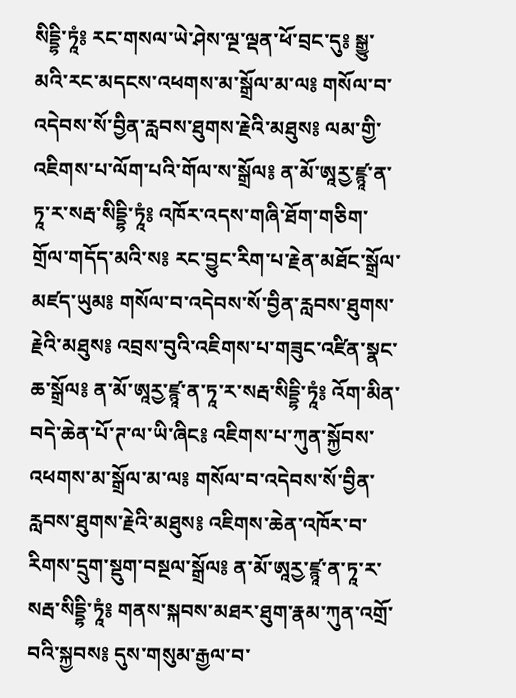སིདྡྷི་ཏཱཾ༔ རང་གསལ་ཡེ་ཤེས་ལྔ་ལྡན་ཕོ་བྲང་དུ༔ སྒྱུ་མའི་རང་མདངས་འཕགས་མ་སྒྲོལ་མ་ལ༔ གསོལ་བ་འདེབས་སོ་བྱིན་རླབས་ཐུགས་རྗེའི་མཐུས༔ ལམ་གྱི་འཇིགས་པ་ལོག་པའི་གོལ་ས་སྒྲོལ༔ ན་མོ་ཨཱརྱ་ཛྙཱ་ན་ཏཱ་ར་སརྦ་སིདྡྷི་ཏཱཾ༔ འཁོར་འདས་གཞི་ཐོག་གཅིག་གྲོལ་གདོད་མའི་ས༔ རང་བྱུང་རིག་པ་རྗེན་མཐོང་སྒྲོལ་མཛད་ཡུམ༔ གསོལ་བ་འདེབས་སོ་བྱིན་རླབས་ཐུགས་རྗེའི་མཐུས༔ འབྲས་བུའི་འཇིགས་པ་གཟུང་འཛིན་སྣང་ཆ་སྒྲོལ༔ ན་མོ་ཨཱརྱ་ཛྙཱ་ན་ཏཱ་ར་སརྦ་སིདྡྷི་ཏཱཾ༔ འོག་མིན་བདེ་ཆེན་པོ་ཊ་ལ་ཡི་ཞིང༔ འཇིགས་པ་ཀུན་སྐྱོབས་འཕགས་མ་སྒྲོལ་མ་ལ༔ གསོལ་བ་འདེབས་སོ་བྱིན་རླབས་ཐུགས་རྗེའི་མཐུས༔ འཇིགས་ཆེན་འཁོར་བ་རིགས་དྲུག་སྡུག་བསྔལ་སྒྲོལ༔ ན་མོ་ཨཱརྱ་ཛྙཱ་ན་ཏཱ་ར་སརྦ་སིདྡྷི་ཏཱཾ༔ གནས་སྐབས་མཐར་ཐུག་རྣམ་ཀུན་འགྲོ་བའི་སྐྱབས༔ དུས་གསུམ་རྒྱལ་བ་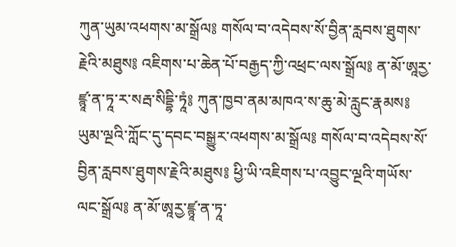ཀུན་ཡུམ་འཕགས་མ་སྒྲོལ༔ གསོལ་བ་འདེབས་སོ་བྱིན་རླབས་ཐུགས་རྗེའི་མཐུས༔ འཇིགས་པ་ཆེན་པོ་བརྒྱད་ཀྱི་འཕྲང་ལས་སྒྲོལ༔ ན་མོ་ཨཱརྱ་ཛྙཱ་ན་ཏཱ་ར་སརྦ་སིདྡྷི་ཏཱཾ༔ ཀུན་ཁྱབ་ནམ་མཁའ་ས་ཆུ་མེ་རླུང་རྣམས༔ ཡུམ་ལྔའི་ཀློང་དུ་དབང་བསྒྱུར་འཕགས་མ་སྒྲོལ༔ གསོལ་བ་འདེབས་སོ་བྱིན་རླབས་ཐུགས་རྗེའི་མཐུས༔ ཕྱི་ཡི་འཇིགས་པ་འབྱུང་ལྔའི་གཡོས་ལང་སྒྲོལ༔ ན་མོ་ཨཱརྱ་ཛྙཱ་ན་ཏཱ་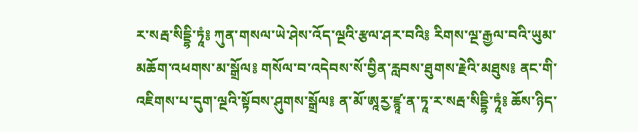ར་སརྦ་སིདྡྷི་ཏཱཾ༔ ཀུན་གསལ་ཡེ་ཤེས་འོད་ལྔའི་རྩལ་ཤར་བའི༔ རིགས་ལྔ་རྒྱལ་བའི་ཡུམ་མཆོག་འཕགས་མ་སྒྲོལ༔ གསོལ་བ་འདེབས་སོ་བྱིན་རླབས་ཐུགས་རྗེའི་མཐུས༔ ནང་གི་འཇིགས་པ་དུག་ལྔའི་སྟོབས་ཤུགས་སྒྲོལ༔ ན་མོ་ཨཱརྱ་ཛྙཱ་ན་ཏཱ་ར་སརྦ་སིདྡྷི་ཏཱཾ༔ ཆོས་ཉིད་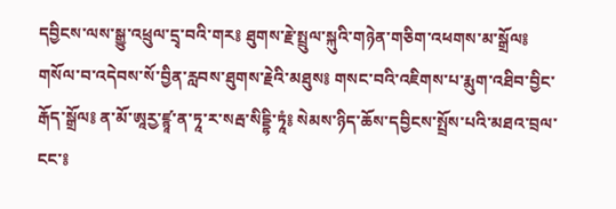དབྱིངས་ལས་སྒྱུ་འཕྲུལ་དྲྭ་བའི་གར༔ ཐུགས་རྗེ་སྤྲུལ་སྐུའི་གཉེན་གཅིག་འཕགས་མ་སྒྲོལ༔ གསོལ་བ་འདེབས་སོ་བྱིན་རླབས་ཐུགས་རྗེའི་མཐུས༔ གསང་བའི་འཇིགས་པ་རྨུག་འཐིབ་བྱིང་རྒོད་སྒྲོལ༔ ན་མོ་ཨཱརྱ་ཛྙཱ་ན་ཏཱ་ར་སརྦ་སིདྡྷི་ཏཱཾ༔ སེམས་ཉིད་ཆོས་དབྱིངས་སྤྲོས་པའི་མཐའ་བྲལ་ངང་༔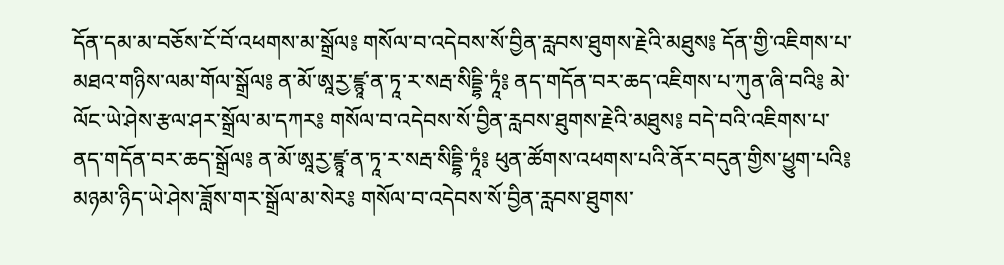དོན་དམ་མ་བཅོས་ངོ་བོ་འཕགས་མ་སྒྲོལ༔ གསོལ་བ་འདེབས་སོ་བྱིན་རླབས་ཐུགས་རྗེའི་མཐུས༔ དོན་གྱི་འཇིགས་པ་མཐའ་གཉིས་ལམ་གོལ་སྒྲོལ༔ ན་མོ་ཨཱརྱ་ཛྙཱ་ན་ཏཱ་ར་སརྦ་སིདྡྷི་ཏཱཾ༔ ནད་གདོན་བར་ཆད་འཇིགས་པ་ཀུན་ཞི་བའི༔ མེ་ལོང་ཡེ་ཤེས་རྩལ་ཤར་སྒྲོལ་མ་དཀར༔ གསོལ་བ་འདེབས་སོ་བྱིན་རླབས་ཐུགས་རྗེའི་མཐུས༔ བདེ་བའི་འཇིགས་པ་ནད་གདོན་བར་ཆད་སྒྲོལ༔ ན་མོ་ཨཱརྱ་ཛྙཱ་ན་ཏཱ་ར་སརྦ་སིདྡྷི་ཏཱཾ༔ ཕུན་ཚོགས་འཕགས་པའི་ནོར་བདུན་གྱིས་ཕྱུག་པའི༔ མཉམ་ཉིད་ཡེ་ཤེས་ཟློས་གར་སྒྲོལ་མ་སེར༔ གསོལ་བ་འདེབས་སོ་བྱིན་རླབས་ཐུགས་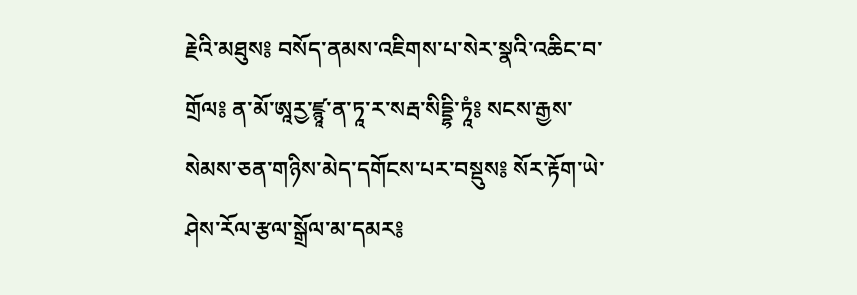རྗེའི་མཐུས༔ བསོད་ནམས་འཇིགས་པ་སེར་སྣའི་འཆིང་བ་གྲོལ༔ ན་མོ་ཨཱརྱ་ཛྙཱ་ན་ཏཱ་ར་སརྦ་སིདྡྷི་ཏཱཾ༔ སངས་རྒྱས་སེམས་ཅན་གཉིས་མེད་དགོངས་པར་བསྡུས༔ སོར་རྟོག་ཡེ་ཤེས་རོལ་རྩལ་སྒྲོལ་མ་དམར༔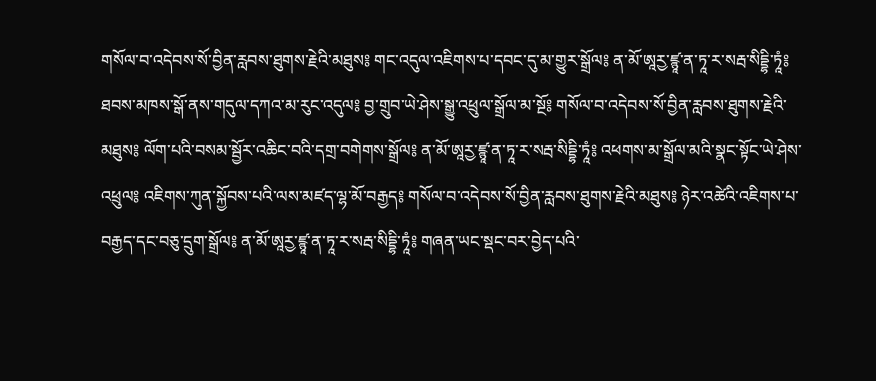གསོལ་བ་འདེབས་སོ་བྱིན་རླབས་ཐུགས་རྗེའི་མཐུས༔ གང་འདུལ་འཇིགས་པ་དབང་དུ་མ་གྱུར་སྒྲོལ༔ ན་མོ་ཨཱརྱ་ཛྙཱ་ན་ཏཱ་ར་སརྦ་སིདྡྷི་ཏཱཾ༔ ཐབས་མཁས་སྒོ་ནས་གདུལ་དཀའ་མ་རུང་འདུལ༔ བྱ་གྲུབ་ཡེ་ཤེས་སྒྱུ་འཕྲུལ་སྒྲོལ་མ་སྔོ༔ གསོལ་བ་འདེབས་སོ་བྱིན་རླབས་ཐུགས་རྗེའི་མཐུས༔ ལོག་པའི་བསམ་སྦྱོར་འཆིང་བའི་དགྲ་བགེགས་སྒྲོལ༔ ན་མོ་ཨཱརྱ་ཛྙཱ་ན་ཏཱ་ར་སརྦ་སིདྡྷི་ཏཱཾ༔ འཕགས་མ་སྒྲོལ་མའི་སྣང་སྟོང་ཡེ་ཤེས་འཕྲུལ༔ འཇིགས་ཀུན་སྐྱོབས་པའི་ལས་མཛད་ལྷ་མོ་བརྒྱད༔ གསོལ་བ་འདེབས་སོ་བྱིན་རླབས་ཐུགས་རྗེའི་མཐུས༔ ཉེར་འཚེའི་འཇིགས་པ་བརྒྱད་དང་བཅུ་དྲུག་སྒྲོལ༔ ན་མོ་ཨཱརྱ་ཛྙཱ་ན་ཏཱ་ར་སརྦ་སིདྡྷི་ཏཱཾ༔ གཞན་ཡང་སྡང་བར་བྱེད་པའི་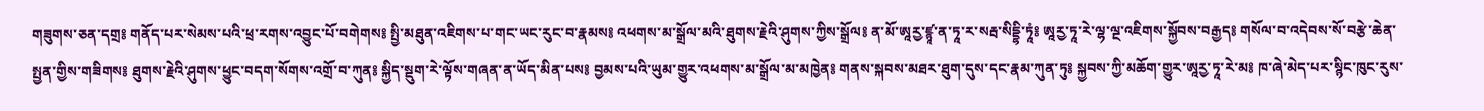གཟུགས་ཅན་དགྲ༔ གནོད་པར་སེམས་པའི་ཕྲ་རགས་འབྱུང་པོ་བགེགས༔ སྤྱི་མཐུན་འཇིགས་པ་གང་ཡང་རུང་བ་རྣམས༔ འཕགས་མ་སྒྲོལ་མའི་ཐུགས་རྗེའི་ཤུགས་ཀྱིས་སྒྲོལ༔ ན་མོ་ཨཱརྱ་ཛྙཱ་ན་ཏཱ་ར་སརྦ་སིདྡྷི་ཏཱཾ༔ ཨཱརྱ་ཏཱ་རེ་ལྷ་ལྔ་འཇིགས་སྐྱོབས་བརྒྱད༔ གསོལ་བ་འདེབས་སོ་བརྩེ་ཆེན་སྤྱན་གྱིས་གཟིགས༔ ཐུགས་རྗེའི་ཤུགས་ཕྱུང་བདག་སོགས་འགྲོ་བ་ཀུན༔ སྐྱིད་སྡུག་རེ་ལྟོས་གཞན་ན་ཡོད་མིན་པས༔ བྱམས་པའི་ཡུམ་གྱུར་འཕགས་མ་སྒྲོལ་མ་མཁྱེན༔ གནས་སྐབས་མཐར་ཐུག་དུས་དང་རྣམ་ཀུན་ཏུ༔ སྐྱབས་ཀྱི་མཆོག་གྱུར་ཨཱརྱ་ཏཱ་རེ་མ༔ ཁ་ཞེ་མེད་པར་སྙིང་ཁུང་རུས་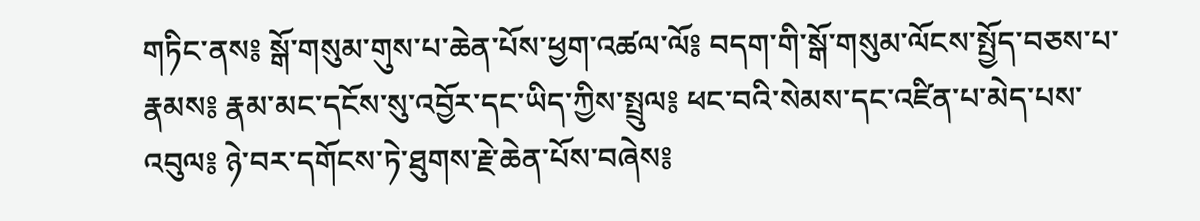གཏིང་ནས༔ སྒོ་གསུམ་གུས་པ་ཆེན་པོས་ཕྱག་འཚལ་ལོ༔ བདག་གི་སྒོ་གསུམ་ལོངས་སྤྱོད་བཅས་པ་རྣམས༔ རྣམ་མང་དངོས་སུ་འབྱོར་དང་ཡིད་ཀྱིས་སྤྲུལ༔ ཕང་བའི་སེམས་དང་འཛིན་པ་མེད་པས་འབུལ༔ ཉེ་བར་དགོངས་ཏེ་ཐུགས་རྗེ་ཆེན་པོས་བཞེས༔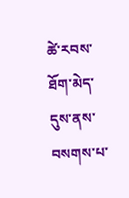ཚེ་རབས་ཐོག་མེད་དུས་ནས་བསགས་པ་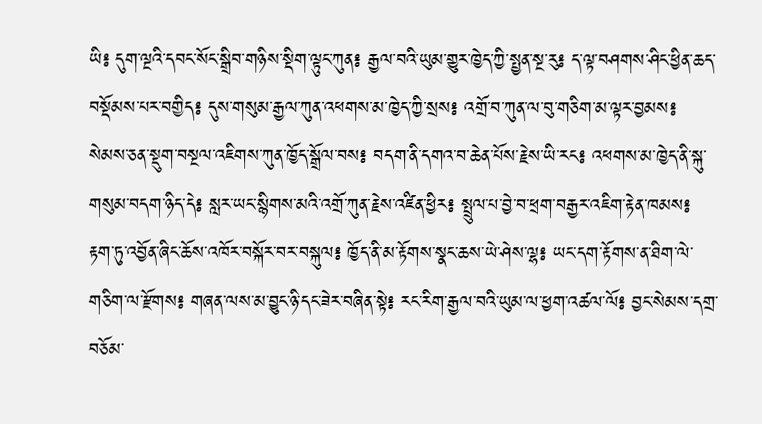ཡི༔ དུག་ལྔའི་དབང་སོང་སྒྲིབ་གཉིས་སྡིག་ལྟུང་ཀུན༔ རྒྱལ་བའི་ཡུམ་གྱུར་ཁྱེད་ཀྱི་སྤྱན་སྔ་རུ༔ ད་ལྟ་བཤགས་ཤིང་ཕྱིན་ཆད་བསྡོམས་པར་བགྱིད༔ དུས་གསུམ་རྒྱལ་ཀུན་འཕགས་མ་ཁྱེད་ཀྱི་སྲས༔ འགྲོ་བ་ཀུན་ལ་བུ་གཅིག་མ་ལྟར་བྱམས༔ སེམས་ཅན་སྡུག་བསྔལ་འཇིགས་ཀུན་ཁྱོད་སྒྲོལ་བས༔ བདག་ནི་དགའ་བ་ཆེན་པོས་རྗེས་ཡི་རང༔ འཕགས་མ་ཁྱེད་ནི་སྐུ་གསུམ་བདག་ཉིད་དེ༔ སླར་ཡང་སྙིགས་མའི་འགྲོ་ཀུན་རྗེས་འཛིན་ཕྱིར༔ སྤྲུལ་པ་བྱེ་བ་ཕྲག་བརྒྱར་འཇིག་རྟེན་ཁམས༔ རྟག་ཏུ་འབྱོན་ཞིང་ཆོས་འཁོར་བསྐོར་བར་བསྐུལ༔ ཁྱོད་ནི་མ་རྟོགས་སྣང་ཆས་ཡེ་ཤེས་ལྷ༔ ཡང་དག་རྟོགས་ན་ཐིག་ལེ་གཅིག་ལ་རྫོགས༔ གཞན་ལས་མ་བྱུང་ཉི་དང་ཟེར་བཞིན་སྟེ༔ རང་རིག་རྒྱལ་བའི་ཡུམ་ལ་ཕྱག་འཚལ་ལོ༔ བྱང་སེམས་དགྲ་བཅོམ་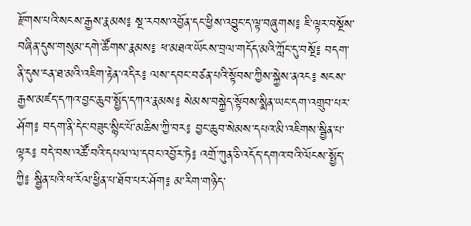རྫོགས་པའི་སངས་རྒྱས་རྣམས༔ སྔ་རབས་འབྱོན་དང་ཕྱིས་འབྱུང་ད་ལྟ་བཞུགས༔ ཇི་ལྟར་བསྔོས་བཞིན་དུས་གསུམ་དགེ་ཚོགས་རྣམས༔ ཕ་མཐའ་ཡོངས་བྲལ་གདོད་མའི་ཀློང་དུ་བསྔོ༔ བདག་ནི་དུས་ངན་ཐ་མའི་འཇིག་རྟེན་འདིར༔ ལས་དབང་བཙན་པའི་སྟོབས་ཀྱིས་སྐྱེས་ནའང༔ སངས་རྒྱས་མཛད་དཀའ་བྱང་ཆུབ་སྤྱོད་དཀའ་རྣམས༔ སེམས་བསྐྱེད་སྟོབས་སྨིན་ཡང་དག་འགྲུབ་པར་ཤོག༔ བདག་ནི་དེང་བཟུང་སྙིང་པོ་མཆིས་ཀྱི་བར༔ བྱང་ཆུབ་སེམས་དཔའ་མི་འཇིགས་སྦྱིན་པ་ལྟར༔ བདེ་བས་འཚོ་བའི་དཔལ་ལ་དབང་འབྱོར་ཏེ༔ འགྲོ་ཀུན་ཅི་འདོད་དགའ་བའི་ལོངས་སྤྱོད་ཀྱི༔ སྦྱིན་པའི་ཕ་རོལ་ཕྱིན་པ་ཐོབ་པར་ཤོག༔ མ་རིག་གཉིད་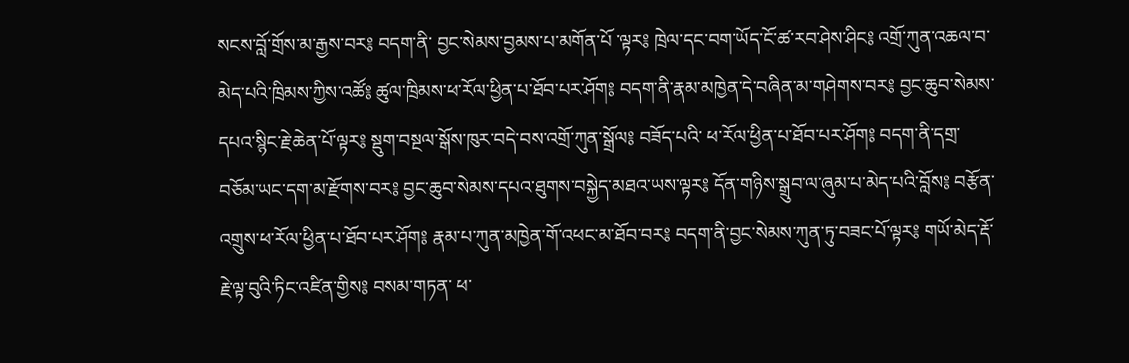སངས་བློ་གྲོས་མ་རྒྱས་བར༔ བདག་ནི་ བྱང་སེམས་བྱམས་པ་མགོན་པོ ་ལྟར༔ ཁྲེལ་དང་བག་ཡོད་ངོ་ཚ་རབ་ཤེས་ཤིང༔ འགྲོ་ཀུན་འཆལ་བ་མེད་པའི་ཁྲིམས་ཀྱིས་འཚོ༔ ཚུལ་ཁྲིམས་ཕ་རོལ་ཕྱིན་པ་ཐོབ་པར་ཤོག༔ བདག་ནི་རྣམ་མཁྱེན་དེ་བཞིན་མ་གཤེགས་བར༔ བྱང་ཆུབ་སེམས་དཔའ་སྙིང་རྗེ་ཆེན་པོ་ལྟར༔ སྡུག་བསྔལ་སྒོས་ཁུར་བདེ་བས་འགྲོ་ཀུན་སྒྲོལ༔ བཟོད་པའི་ ཕ་རོལ་ཕྱིན་པ་ཐོབ་པར་ཤོག༔ བདག་ནི་དགྲ་བཅོམ་ཡང་དག་མ་རྫོགས་བར༔ བྱང་ཆུབ་སེམས་དཔའ་ཐུགས་བསྐྱེད་མཐའ་ཡས་ལྟར༔ དོན་གཉིས་སྒྲུབ་ལ་ཞུམ་པ་མེད་པའི་བློས༔ བརྩོན་འགྲུས་ཕ་རོལ་ཕྱིན་པ་ཐོབ་པར་ཤོག༔ རྣམ་པ་ཀུན་མཁྱེན་གོ་འཕང་མ་ཐོབ་བར༔ བདག་ནི་བྱང་སེམས་ཀུན་ཏུ་བཟང་པོ་ལྟར༔ གཡོ་མེད་རྡོ་རྗེ་ལྟ་བུའི་ཏིང་འཛིན་གྱིས༔ བསམ་གཏན་ ཕ་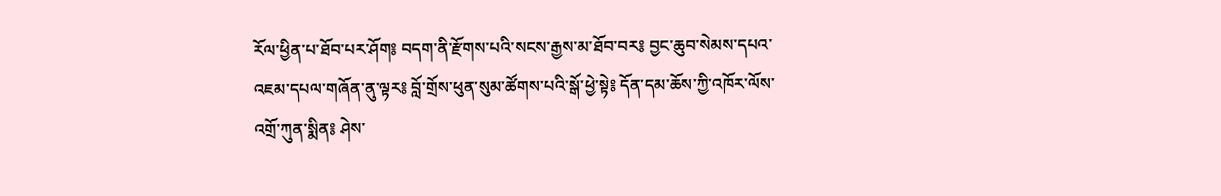རོལ་ཕྱིན་པ་ཐོབ་པར་ཤོག༔ བདག་ནི་རྫོགས་པའི་སངས་རྒྱས་མ་ཐོབ་བར༔ བྱང་ཆུབ་སེམས་དཔའ་འཇམ་དཔལ་གཞོན་ནུ་ལྟར༔ བློ་གྲོས་ཕུན་སུམ་ཚོགས་པའི་སྒོ་ཕྱེ་སྟེ༔ དོན་དམ་ཆོས་ཀྱི་འཁོར་ལོས་འགྲོ་ཀུན་སྨིན༔ ཤེས་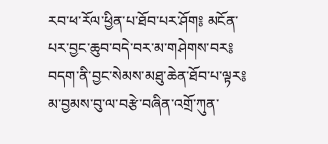རབ་ཕ་རོལ་ཕྱིན་པ་ཐོབ་པར་ཤོག༔ མངོན་པར་བྱང་ཆུབ་བདེ་བར་མ་གཤེགས་བར༔ བདག་ནི་བྱང་སེམས་མཐུ་ཆེན་ཐོབ་པ་ལྟར༔ མ་བྱམས་བུ་ལ་བརྩེ་བཞིན་འགྲོ་ཀུན་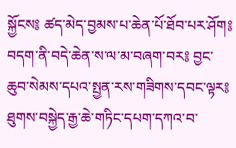སྐྱོངས༔ ཚད་མེད་བྱམས་པ་ཆེན་པོ་ཐོབ་པར་ཤོག༔ བདག་ནི་བདེ་ཆེན་ས་ལ་མ་བཞག་བར༔ བྱང་ཆུབ་སེམས་དཔའ་སྤྱན་རས་གཟིགས་དབང་ལྟར༔ ཐུགས་བསྐྱེད་རྒྱ་ཆེ་གཏིང་དཔག་དཀའ་བ་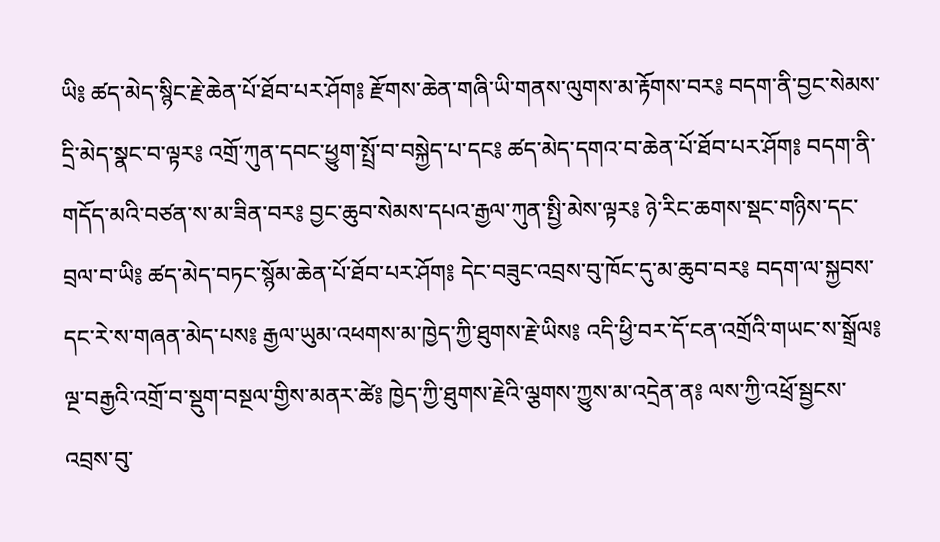ཡི༔ ཚད་མེད་སྙིང་རྗེ་ཆེན་པོ་ཐོབ་པར་ཤོག༔ རྫོགས་ཆེན་གཞི་ཡི་གནས་ལུགས་མ་རྟོགས་བར༔ བདག་ནི་བྱང་སེམས་དྲི་མེད་སྣང་བ་ལྟར༔ འགྲོ་ཀུན་དབང་ཕྱུག་སྤྲོ་བ་བསྐྱེད་པ་དང༔ ཚད་མེད་དགའ་བ་ཆེན་པོ་ཐོབ་པར་ཤོག༔ བདག་ནི་གདོད་མའི་བཙན་ས་མ་ཟིན་བར༔ བྱང་ཆུབ་སེམས་དཔའ་རྒྱལ་ཀུན་སྤྱི་མེས་ལྟར༔ ཉེ་རིང་ཆགས་སྡང་གཉིས་དང་བྲལ་བ་ཡི༔ ཚད་མེད་བཏང་སྙོམ་ཆེན་པོ་ཐོབ་པར་ཤོག༔ དེང་བཟུང་འབྲས་བུ་ཁོང་དུ་མ་ཆུབ་བར༔ བདག་ལ་སྐྱབས་དང་རེ་ས་གཞན་མེད་པས༔ རྒྱལ་ཡུམ་འཕགས་མ་ཁྱེད་ཀྱི་ཐུགས་རྗེ་ཡིས༔ འདི་ཕྱི་བར་དོ་ངན་འགྲོའི་གཡང་ས་སྒྲོལ༔ ལྔ་བརྒྱའི་འགྲོ་བ་སྡུག་བསྔལ་གྱིས་མནར་ཚེ༔ ཁྱེད་ཀྱི་ཐུགས་རྗེའི་ལྕགས་ཀྱུས་མ་འདྲེན་ན༔ ལས་ཀྱི་འཕྲོ་སྦྱངས་འབྲས་བུ་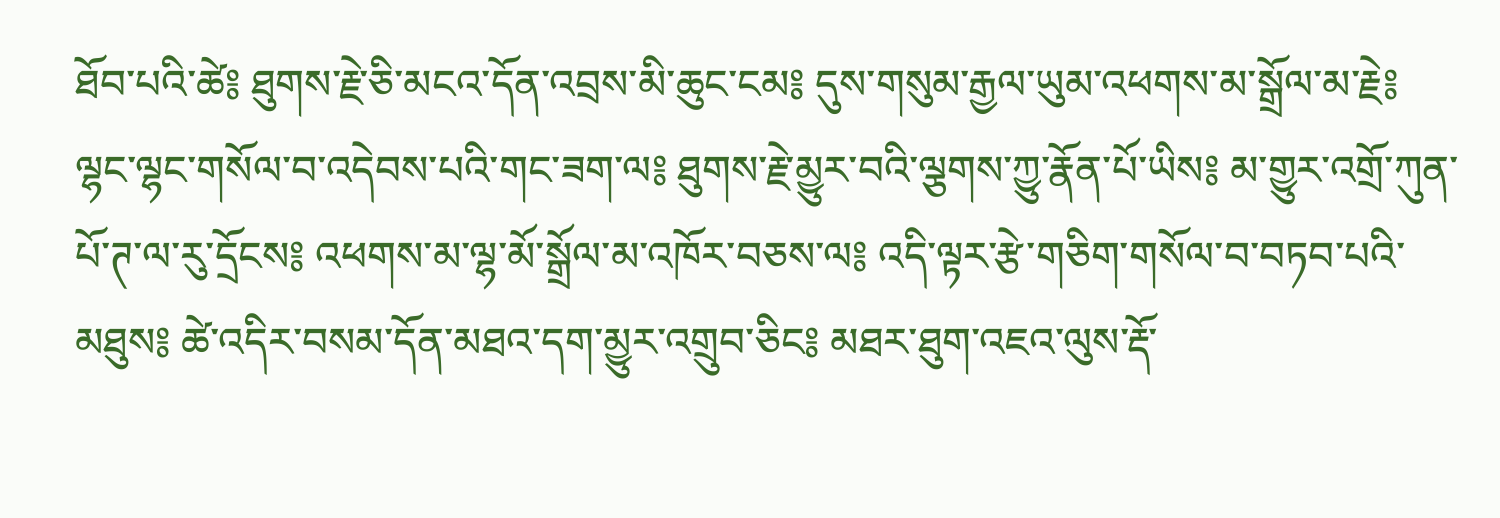ཐོབ་པའི་ཚེ༔ ཐུགས་རྗེ་ཅི་མངའ་དོན་འབྲས་མི་ཆུང་ངམ༔ དུས་གསུམ་རྒྱལ་ཡུམ་འཕགས་མ་སྒྲོལ་མ་རྗེ༔ ལྷང་ལྷང་གསོལ་བ་འདེབས་པའི་གང་ཟག་ལ༔ ཐུགས་རྗེ་མྱུར་བའི་ལྕགས་ཀྱུ་རྣོན་པོ་ཡིས༔ མ་གྱུར་འགྲོ་ཀུན་པོ་ཊ་ལ་རུ་དྲོངས༔ འཕགས་མ་ལྷ་མོ་སྒྲོལ་མ་འཁོར་བཅས་ལ༔ འདི་ལྟར་རྩེ་གཅིག་གསོལ་བ་བཏབ་པའི་མཐུས༔ ཚེ་འདིར་བསམ་དོན་མཐའ་དག་མྱུར་འགྲུབ་ཅིང༔ མཐར་ཐུག་འཇའ་ལུས་རྡོ་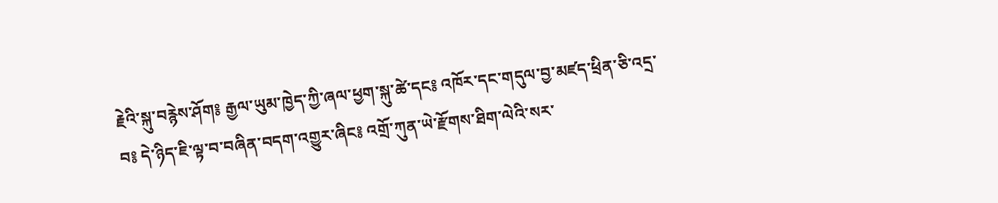རྗེའི་སྐུ་བརྙེས་ཤོག༔ རྒྱལ་ཡུམ་ཁྱེད་ཀྱི་ཞལ་ཕྱག་སྐུ་ཚེ་དང༔ འཁོར་དང་གདུལ་བྱ་མཛད་ཕྲིན་ཅི་འདྲ་བ༔ དེ་ཉིད་ཇི་ལྟ་བ་བཞིན་བདག་འགྱུར་ཞིང༔ འགྲོ་ཀུན་ཡེ་རྫོགས་ཐིག་ལེའི་སར་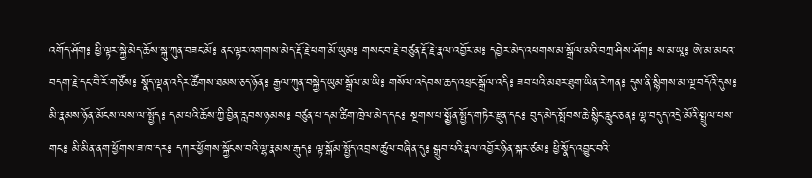འགོད་ཤོག༔ ཕྱི་ལྟར་སྐྱེ་མེད་ཆོས་སྐུ་ཀུན་བཟང་མོ༔ ནང་ལྟར་འགགས་མེད་རྡོ་རྗེ་ཕག་མོ་ཡུམ༔ གསང་བ་རྗེ་བཙུན་རྡོ་རྗེ་རྣལ་འབྱོར་མ༔ དབྱེར་མེད་འཕགས་མ་སྒྲོལ་མའི་བཀྲ་ཤིས་ཤོག༔ ས་མ་ཡཱ༔ ཨེ་མ་མངའ་བདག་རྗེ་དང་བཻ་རོ་གཙོས༔ སྣོད་ལྡན་འདིར་ཚོགས་ཐམས་ཅད་ཉོན༔ རྒྱལ་ཀུན་བསྐྱེད་ཡུམ་སྒྲོལ་མ་ཡི༔ གསོལ་འདེབས་ཆད་འཕྲང་སྒྲོལ་འདི༔ ཟབ་པའི་མཐར་ཐུག་ཡིན་རེ་ཀན༔ དུས་ནི་སྙིགས་མ་ལྔ་བདོའི་དུས༔ མི་རྣམས་ཉོན་མོངས་ལས་ལ་སྤྱོད༔ དམ་པའི་ཆོས་ཀྱི་བྱིན་རླབས་ཉམས༔ བཙུན་པ་དམ་ཚིག་ཁྲེལ་མེད་དང༔ སྔགས་པ་སྨྱོན་སྤྱོད་གཏེར་རྫུན་དང༔ བུད་མེད་སྤོབས་ཆེ་སྙིང་རླུང་ཅན༔ ལྷ་བདུད་འདྲེ་མོའི་སྤྲུལ་པས་གང༔ མི་མིན་ནག་ཕྱོགས་ཟ་ཁ་དར༔ དཀར་ཕྱོགས་སྐྱོངས་བའི་ལྷ་རྣམས་རྒུད༔ ལྟ་སྒོམ་སྤྱོད་འབྲས་ཚུལ་བཞིན་དུ༔ སྒྲུབ་པའི་རྣལ་འབྱོར་ཉིན་སྐར་ཙམ༔ ཕྱི་སྣོད་འབྱུང་བའི་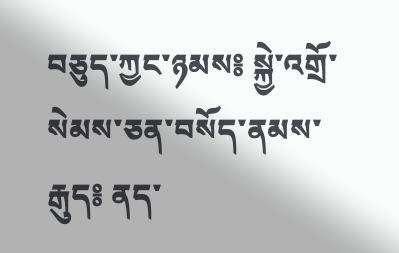བཅུད་ཀྱང་ཉམས༔ སྐྱེ་འགྲོ་སེམས་ཅན་བསོད་ནམས་རྒུད༔ ནད་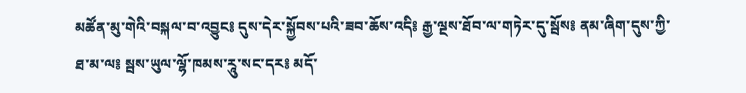མཚོན་མུ་གེའི་བསྐལ་བ་འབྱུང༔ དུས་དེར་སྐྱོབས་པའི་ཟབ་ཆོས་འདི༔ རྒྱ་ལྔས་ཐོབ་ལ་གཏེར་དུ་སྦོས༔ ནམ་ཞིག་དུས་ཀྱི་ཐ་མ་ལ༔ སྦས་ཡུལ་ལྷོ་ཁམས་རཱུ་སང་དར༔ མདོ་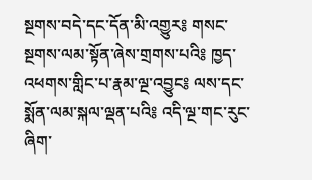སྔགས་བདེ་དང་དོན་མི་འགྱུར༔ གསང་སྔགས་ལམ་སྟོན་ཞེས་གྲགས་པའི༔ ཁྱད་འཕགས་གླིང་པ་རྣམ་ལྔ་འབྱུང༔ ལས་དང་སྨོན་ལམ་སྐལ་ལྡན་པའི༔ འདི་ལྔ་གང་རུང་ཞིག་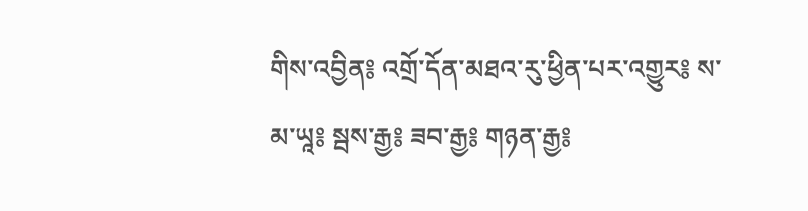གིས་འབྱིན༔ འགྲོ་དོན་མཐའ་རུ་ཕྱིན་པར་འགྱུར༔ ས་མ་ཡཱ༔ སྦས་རྒྱ༔ ཟབ་རྒྱ༔ གཉན་རྒྱ༔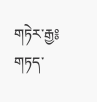གཏེར་རྒྱ༔ གཏད་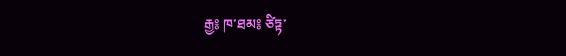རྒྱ༔ ཁ་ཐམ༔ ཙིཏྟ་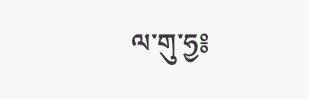ལ་གུ་ཧྱ༔